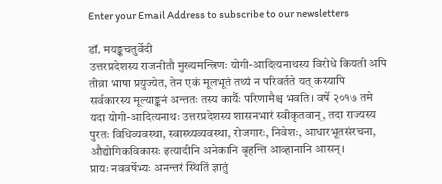Enter your Email Address to subscribe to our newsletters

डॉ. मयङ्कचतुर्वेदी
उत्तरप्रदेशस्य राजनीतौ मुख्यमन्त्रिणः योगी-आदित्यनाथस्य विरोधे कियती अपि तीव्रा भाषा प्रयुज्येत, तेन एकं मूलभूतं तथ्यं न परिवर्तते यत् कस्यापि सर्वकारस्य मूल्याङ्कनं अन्ततः तस्य कार्यैः परिणामैश्च भवति। वर्षे २०१७ तमे यदा योगी-आदित्यनाथः उत्तरप्रदेशस्य शासनभारं स्वीकृतवान्, तदा राज्यस्य पुरतः विधिव्यवस्था, स्वास्थ्यव्यवस्था, रोजगारः, निवेशः, आधारभूतसंरचना, औद्योगिकविकासः इत्यादीनि अनेकानि बृहन्ति आव्हानानि आसन्।
प्रायः नववर्षेभ्यः अनन्तरं स्थितिं ज्ञातुं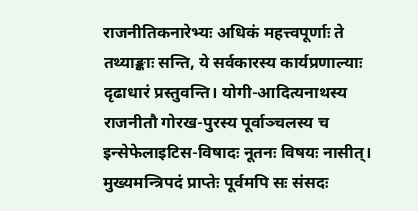राजनीतिकनारेभ्यः अधिकं महत्त्वपूर्णाः ते तथ्याङ्काः सन्ति, ये सर्वकारस्य कार्यप्रणाल्याः दृढाधारं प्रस्तुवन्ति। योगी-आदित्यनाथस्य राजनीतौ गोरख-पुरस्य पूर्वाञ्चलस्य च इन्सेफेलाइटिस-विषादः नूतनः विषयः नासीत्। मुख्यमन्त्रिपदं प्राप्तेः पूर्वमपि सः संसदः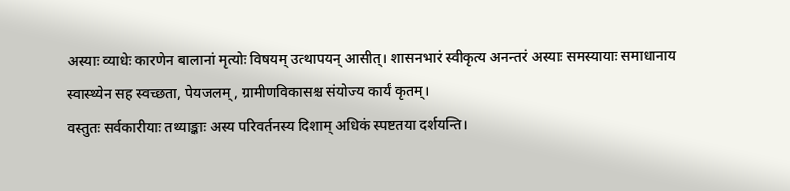अस्याः व्याधेः कारणेन बालानां मृत्योः विषयम् उत्थापयन् आसीत्। शासनभारं स्वीकृत्य अनन्तरं अस्याः समस्यायाः समाधानाय स्वास्थ्येन सह स्वच्छता, पेयजलम्, ग्रामीणविकासश्च संयोज्य कार्यं कृतम्।
वस्तुतः सर्वकारीयाः तथ्याङ्काः अस्य परिवर्तनस्य दिशाम् अधिकं स्पष्टतया दर्शयन्ति।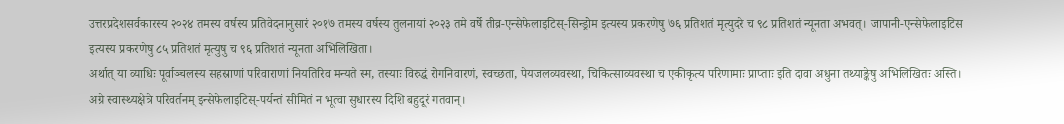उत्तरप्रदेशसर्वकारस्य २०२४ तमस्य वर्षस्य प्रतिवेदनानुसारं २०१७ तमस्य वर्षस्य तुलनायां २०२३ तमे वर्षे तीव्र-एन्सेफेलाइटिस्-सिन्ड्रोम इत्यस्य प्रकरणेषु ७६ प्रतिशतं मृत्युदरे च ९८ प्रतिशतं न्यूनता अभवत्। जापानी-एन्सेफेलाइटिस इत्यस्य प्रकरणेषु ८५ प्रतिशतं मृत्युषु च ९६ प्रतिशतं न्यूनता अभिलिखिता।
अर्थात् या व्याधिः पूर्वाञ्चलस्य सहस्राणां परिवाराणां नियतिरिव मन्यते स्म, तस्याः विरुद्धं रोगनिवारणं, स्वच्छता, पेयजलव्यवस्था, चिकित्साव्यवस्था च एकीकृत्य परिणामाः प्राप्ताः इति दावा अधुना तथ्याङ्केषु अभिलिखितः अस्ति। अग्रे स्वास्थ्यक्षेत्रे परिवर्तनम् इन्सेफेलाइटिस्-पर्यन्तं सीमितं न भूत्वा सुधारस्य दिशि बहुदूरं गतवान्।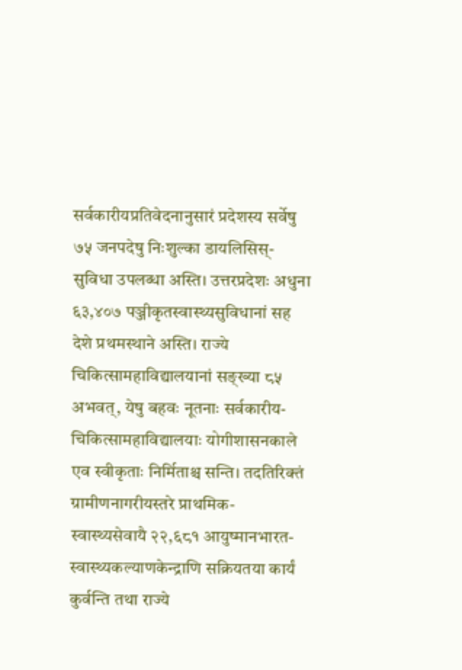सर्वकारीयप्रतिवेदनानुसारं प्रदेशस्य सर्वेषु ७५ जनपदेषु निःशुल्का डायलिसिस्-सुविधा उपलब्धा अस्ति। उत्तरप्रदेशः अधुना ६३,४०७ पञ्जीकृतस्वास्थ्यसुविधानां सह देशे प्रथमस्थाने अस्ति। राज्ये चिकित्सामहाविद्यालयानां सङ्ख्या ८५ अभवत्, येषु बहवः नूतनाः सर्वकारीय-चिकित्सामहाविद्यालयाः योगीशासनकाले एव स्वीकृताः निर्मिताश्च सन्ति। तदतिरिक्तं ग्रामीणनागरीयस्तरे प्राथमिक-स्वास्थ्यसेवायै २२,६८१ आयुष्मानभारत-स्वास्थ्यकल्याणकेन्द्राणि सक्रियतया कार्यं कुर्वन्ति तथा राज्ये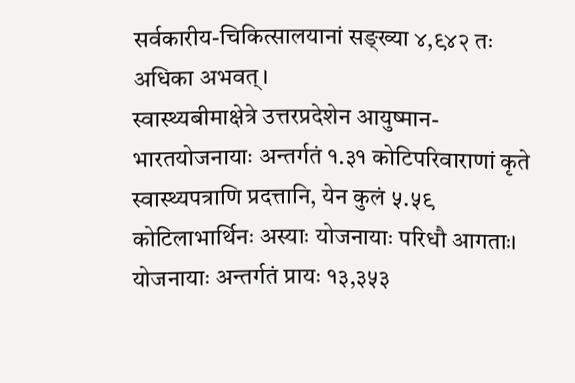सर्वकारीय-चिकित्सालयानां सङ्ख्या ४,९४२ तः अधिका अभवत्।
स्वास्थ्यबीमाक्षेत्रे उत्तरप्रदेशेन आयुष्मान-भारतयोजनायाः अन्तर्गतं १.३१ कोटिपरिवाराणां कृते स्वास्थ्यपत्राणि प्रदत्तानि, येन कुलं ५.५९ कोटिलाभार्थिनः अस्याः योजनायाः परिधौ आगताः। योजनायाः अन्तर्गतं प्रायः १३,३५३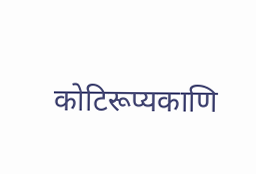कोटिरूप्यकाणि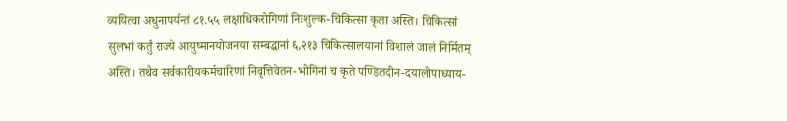व्ययित्वा अधुनापर्यन्तं ८१.५५ लक्षाधिकरोगिणां निःशुल्क-चिकित्सा कृता अस्ति। चिकित्सां सुलभां कर्तुं राज्ये आयुष्मानयोजनया सम्बद्धानां ६,२१३ चिकित्सालयानां विशालं जालं निर्मितम् अस्ति। तथैव सर्वकारीयकर्मचारिणां निवृत्तिवेतन-भोगिनां च कृते पण्डितदीन-दयालोपाध्याय-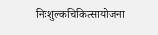निःशुल्कचिकित्सायोजना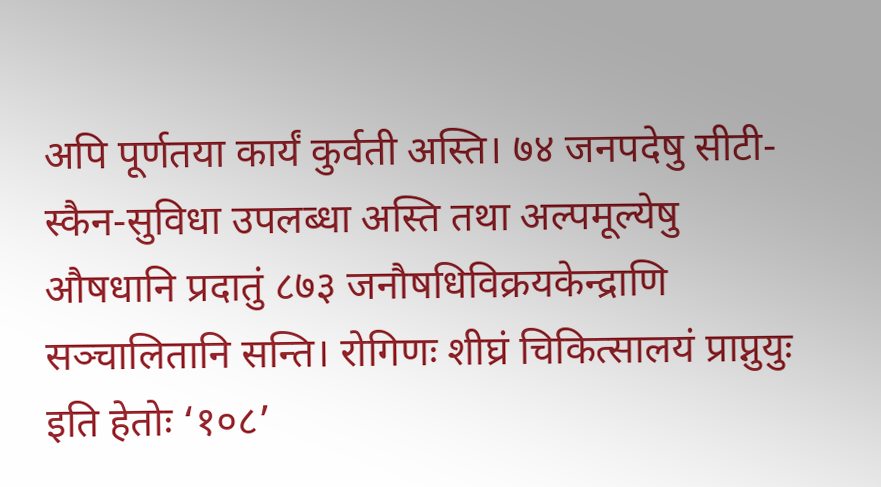अपि पूर्णतया कार्यं कुर्वती अस्ति। ७४ जनपदेषु सीटी-स्कैन-सुविधा उपलब्धा अस्ति तथा अल्पमूल्येषु औषधानि प्रदातुं ८७३ जनौषधिविक्रयकेन्द्राणि सञ्चालितानि सन्ति। रोगिणः शीघ्रं चिकित्सालयं प्राप्नुयुः इति हेतोः ‘१०८’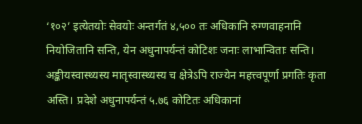‘१०२’ इत्येतयोः सेवयोः अन्तर्गतं ४,५०० तः अधिकानि रुग्णवाहनानि नियोजितानि सन्ति, येन अधुनापर्यन्तं कोटिशः जनाः लाभान्विताः सन्ति।
अङ्कीयस्वास्थ्यस्य मातृस्वास्थ्यस्य च क्षेत्रेऽपि राज्येन महत्त्वपूर्णा प्रगतिः कृता अस्ति। प्रदेशे अधुनापर्यन्तं ५.७६ कोटितः अधिकानां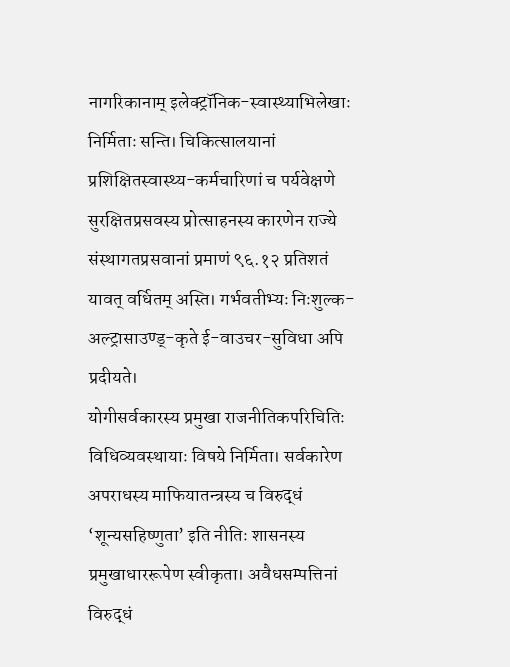नागरिकानाम् इलेक्ट्रॉनिक-स्वास्थ्याभिलेखाः निर्मिताः सन्ति। चिकित्सालयानां प्रशिक्षितस्वास्थ्य-कर्मचारिणां च पर्यवेक्षणे सुरक्षितप्रसवस्य प्रोत्साहनस्य कारणेन राज्ये संस्थागतप्रसवानां प्रमाणं ९६.१२ प्रतिशतं यावत् वर्धितम् अस्ति। गर्भवतीभ्यः निःशुल्क-अल्ट्रासाउण्ड्-कृते ई-वाउचर-सुविधा अपि प्रदीयते।
योगीसर्वकारस्य प्रमुखा राजनीतिकपरिचितिः विधिव्यवस्थायाः विषये निर्मिता। सर्वकारेण अपराधस्य माफियातन्त्रस्य च विरुद्धं ‘शून्यसहिष्णुता’ इति नीतिः शासनस्य प्रमुखाधाररूपेण स्वीकृता। अवैधसम्पत्तिनां विरुद्धं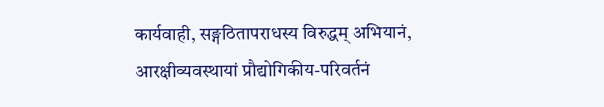कार्यवाही, सङ्गठितापराधस्य विरुद्धम् अभियानं, आरक्षीव्यवस्थायां प्रौद्योगिकीय-परिवर्तनं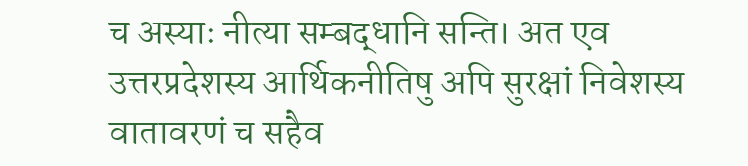च अस्याः नीत्या सम्बद्धानि सन्ति। अत एव उत्तरप्रदेशस्य आर्थिकनीतिषु अपि सुरक्षां निवेशस्य वातावरणं च सहैव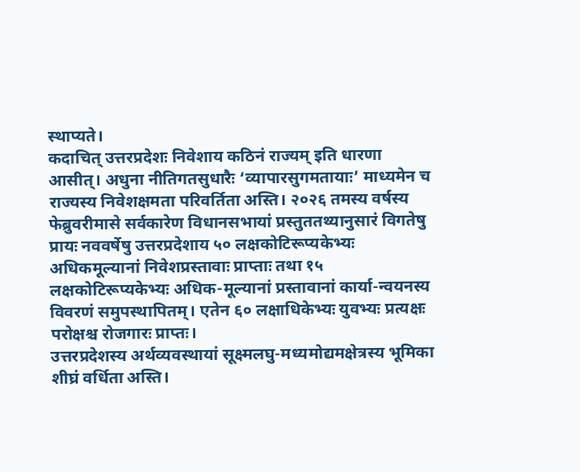स्थाप्यते।
कदाचित् उत्तरप्रदेशः निवेशाय कठिनं राज्यम् इति धारणा आसीत्। अधुना नीतिगतसुधारैः ‘व्यापारसुगमतायाः’ माध्यमेन च राज्यस्य निवेशक्षमता परिवर्तिता अस्ति। २०२६ तमस्य वर्षस्य फेब्रुवरीमासे सर्वकारेण विधानसभायां प्रस्तुततथ्यानुसारं विगतेषु प्रायः नववर्षेषु उत्तरप्रदेशाय ५० लक्षकोटिरूप्यकेभ्यः अधिकमूल्यानां निवेशप्रस्तावाः प्राप्ताः तथा १५ लक्षकोटिरूप्यकेभ्यः अधिक-मूल्यानां प्रस्तावानां कार्या-न्वयनस्य विवरणं समुपस्थापितम्। एतेन ६० लक्षाधिकेभ्यः युवभ्यः प्रत्यक्षः परोक्षश्च रोजगारः प्राप्तः।
उत्तरप्रदेशस्य अर्थव्यवस्थायां सूक्ष्मलघु-मध्यमोद्यमक्षेत्रस्य भूमिका शीघ्रं वर्धिता अस्ति।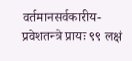वर्तमानसर्वकारीय-प्रवेशतन्त्रे प्रायः ९९ लक्षं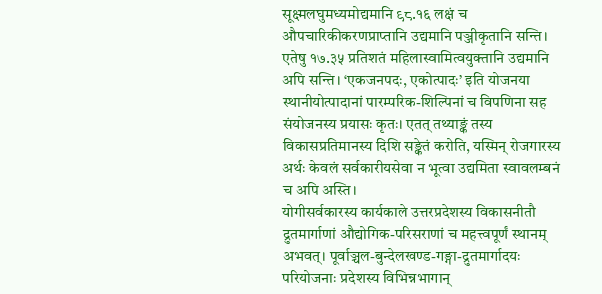सूक्ष्मलघुमध्यमोद्यमानि ९८.१६ लक्षं च औपचारिकीकरणप्राप्तानि उद्यमानि पञ्जीकृतानि सन्ति। एतेषु १७.३५ प्रतिशतं महिलास्वामित्वयुक्तानि उद्यमानि अपि सन्ति। ‘एकजनपदः, एकोत्पादः’ इति योजनया स्थानीयोत्पादानां पारम्परिक-शिल्पिनां च विपणिना सह संयोजनस्य प्रयासः कृतः। एतत् तथ्याङ्कं तस्य विकासप्रतिमानस्य दिशि सङ्केतं करोति, यस्मिन् रोजगारस्य अर्थः केवलं सर्वकारीयसेवा न भूत्वा उद्यमिता स्वावलम्बनं च अपि अस्ति।
योगीसर्वकारस्य कार्यकाले उत्तरप्रदेशस्य विकासनीतौ द्रुतमार्गाणां औद्योगिक-परिसराणां च महत्त्वपूर्णं स्थानम् अभवत्। पूर्वाञ्चल-बुन्देलखण्ड-गङ्गा-द्रुतमार्गादयः परियोजनाः प्रदेशस्य विभिन्नभागान्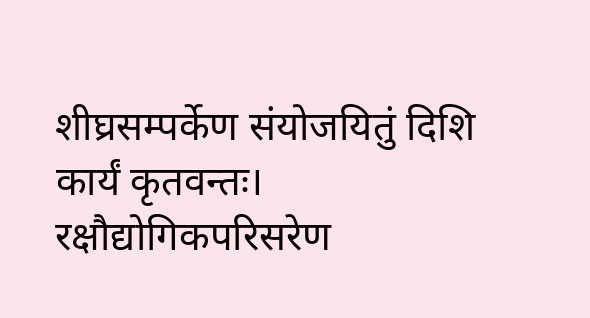शीघ्रसम्पर्केण संयोजयितुं दिशि कार्यं कृतवन्तः। रक्षौद्योगिकपरिसरेण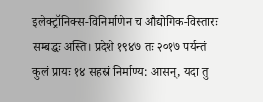इलेक्ट्रॉनिक्स-विनिर्माणेन च औद्योगिक-विस्तारः सम्बद्धः अस्ति। प्रदेशे १९४७ तः २०१७ पर्यन्तं कुलं प्रायः १४ सहस्रं निर्माण्य: आसन्, यदा तु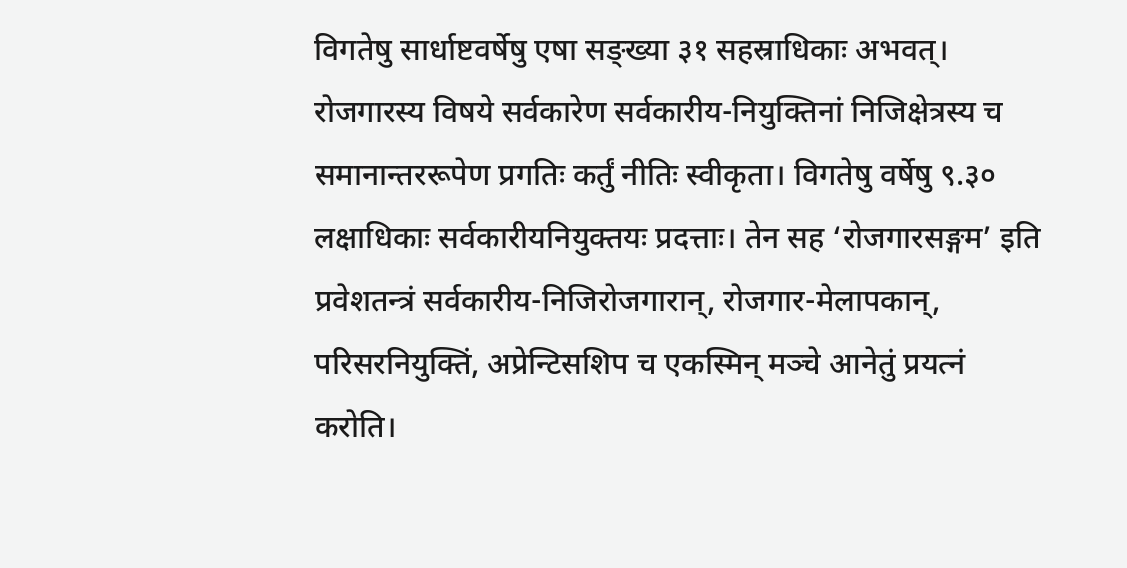विगतेषु सार्धाष्टवर्षेषु एषा सङ्ख्या ३१ सहस्राधिकाः अभवत्।
रोजगारस्य विषये सर्वकारेण सर्वकारीय-नियुक्तिनां निजिक्षेत्रस्य च समानान्तररूपेण प्रगतिः कर्तुं नीतिः स्वीकृता। विगतेषु वर्षेषु ९.३० लक्षाधिकाः सर्वकारीयनियुक्तयः प्रदत्ताः। तेन सह ‘रोजगारसङ्गम’ इति प्रवेशतन्त्रं सर्वकारीय-निजिरोजगारान्, रोजगार-मेलापकान्, परिसरनियुक्तिं, अप्रेन्टिसशिप च एकस्मिन् मञ्चे आनेतुं प्रयत्नं करोति।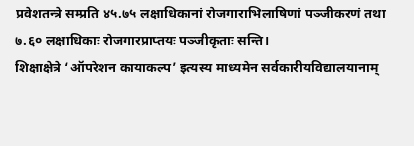प्रवेशतन्त्रे सम्प्रति ४५.७५ लक्षाधिकानां रोजगाराभिलाषिणां पञ्जीकरणं तथा ७.६० लक्षाधिकाः रोजगारप्राप्तयः पञ्जीकृताः सन्ति।
शिक्षाक्षेत्रे ‘ऑपरेशन कायाकल्प’ इत्यस्य माध्यमेन सर्वकारीयविद्यालयानाम्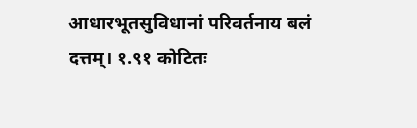आधारभूतसुविधानां परिवर्तनाय बलं दत्तम्। १.९१ कोटितः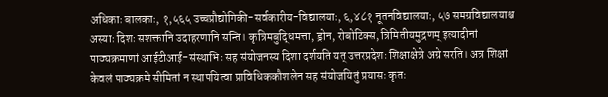अधिकाः बालकाः, १,५६५ उच्चप्रौद्योगिकी-सर्वकारीय-विद्यालयाः, ६,४८१ नूतनविद्यालयाः, ५७ समग्रविद्यालयाश्च अस्याः दिशः सशक्तानि उदाहरणानि सन्ति। कृत्रिमबुद्धिमत्ता, ड्रोन, रोबोटिक्स, त्रिमितीयमुद्रणम् इत्यादीनां पाठ्यक्रमाणां आईटीआई-संस्थाभिः सह संयोजनस्य दिशा दर्शयति यत् उत्तरप्रदेशः शिक्षाक्षेत्रे अग्रे सरति। अत्र शिक्षां केवलं पाठ्यक्रमे सीमितां न स्थापयित्वा प्राविधिककौशलेन सह संयोजयितुं प्रयासः कृतः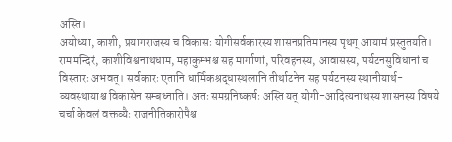अस्ति।
अयोध्या, काशी, प्रयागराजस्य च विकासः योगीसर्वकारस्य शासनप्रतिमानस्य पृथग् आयामं प्रस्तुतयति। राममन्दिरं, काशीविश्वनाथधाम, महाकुम्भश्च सह मार्गाणां, परिवहनस्य, आवासस्य, पर्यटनसुविधानां च विस्तारः अभवत्। सर्वकारः एतानि धार्मिकश्रद्धास्थलानि तीर्थाटनेन सह पर्यटनस्य स्थानीयार्थ-व्यवस्थायाश्च विकासेन सम्बध्नाति। अतः समग्रनिष्कर्षः अस्ति यत् योगी-आदित्यनाथस्य शासनस्य विषये चर्चा केवलं वक्तव्यैः राजनीतिकारोपैश्च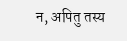न, अपितु तस्य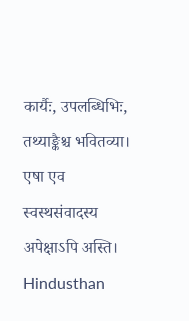कार्यैः, उपलब्धिभिः, तथ्याङ्कैश्च भवितव्या। एषा एव स्वस्थसंवादस्य अपेक्षाऽपि अस्ति।
Hindusthan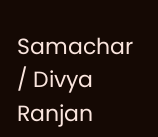Samachar / Divya Ranjan